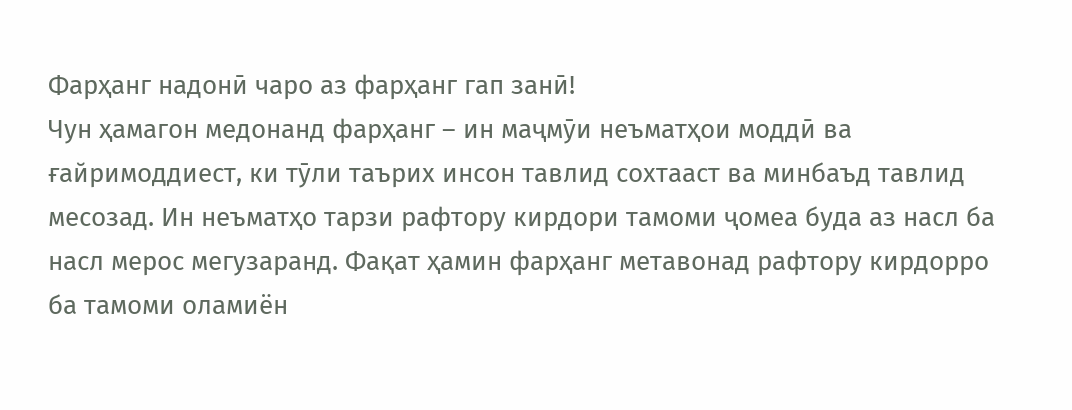Фарҳанг надонӣ чаро аз фарҳанг гап занӣ!
Чун ҳамагон медонанд фарҳанг – ин маҷмӯи неъматҳои моддӣ ва ғайримоддиест, ки тӯли таърих инсон тавлид сохтааст ва минбаъд тавлид месозад. Ин неъматҳо тарзи рафтору кирдори тамоми ҷомеа буда аз насл ба насл мерос мегузаранд. Фақат ҳамин фарҳанг метавонад рафтору кирдорро ба тамоми оламиён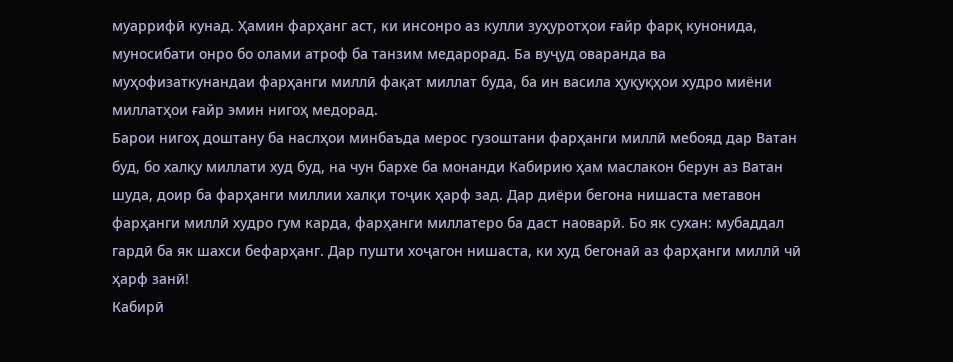муаррифӣ кунад. Ҳамин фарҳанг аст, ки инсонро аз кулли зуҳуротҳои ғайр фарқ кунонида, муносибати онро бо олами атроф ба танзим медарорад. Ба вуҷуд оваранда ва муҳофизаткунандаи фарҳанги миллӣ фақат миллат буда, ба ин васила ҳуқуқҳои худро миёни миллатҳои ғайр эмин нигоҳ медорад.
Барои нигоҳ доштану ба наслҳои минбаъда мерос гузоштани фарҳанги миллӣ мебояд дар Ватан буд, бо халқу миллати худ буд, на чун бархе ба монанди Кабирию ҳам маслакон берун аз Ватан шуда, доир ба фарҳанги миллии халқи тоҷик ҳарф зад. Дар диёри бегона нишаста метавон фарҳанги миллӣ худро гум карда, фарҳанги миллатеро ба даст наоварӣ. Бо як сухан: мубаддал гардӣ ба як шахси бефарҳанг. Дар пушти хоҷагон нишаста, ки худ бегонаӣ аз фарҳанги миллӣ чӣ ҳарф занӣ!
Кабирӣ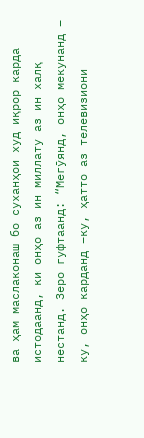ва ҳам маслаконаш бо суханҳои худ иқрор карда истодаанд, ки онҳо аз ин миллату аз ин халқ нестанд. Зеро гуфтаанд: “Мегӯянд, онҳо мекунанд – ку, онҳо карданд –ку, ҳатто аз телевизиони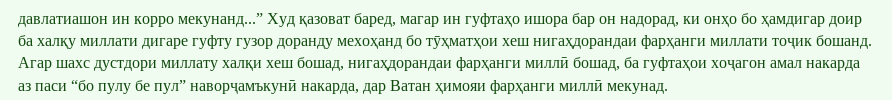давлатиашон ин корро мекунанд...” Худ қазоват баред, магар ин гуфтаҳо ишора бар он надорад, ки онҳо бо ҳамдигар доир ба халқу миллати дигаре гуфту гузор доранду мехоҳанд бо тӯҳматҳои хеш нигаҳдорандаи фарҳанги миллати тоҷик бошанд. Агар шахс дустдори миллату халқи хеш бошад, нигаҳдорандаи фарҳанги миллӣ бошад, ба гуфтаҳои хоҷагон амал накарда аз паси “бо пулу бе пул” наворҷамъкунӣ накарда, дар Ватан ҳимояи фарҳанги миллӣ мекунад.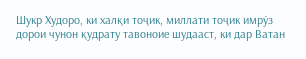Шукр Худоро, ки халқи тоҷик, миллати тоҷик имрӯз дорои чунон қудрату тавоноие шудааст, ки дар Ватан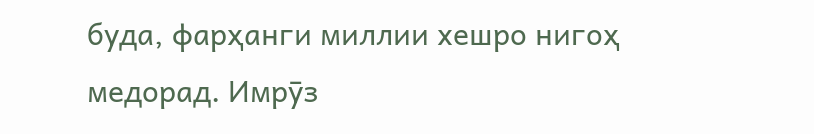буда, фарҳанги миллии хешро нигоҳ медорад. Имрӯз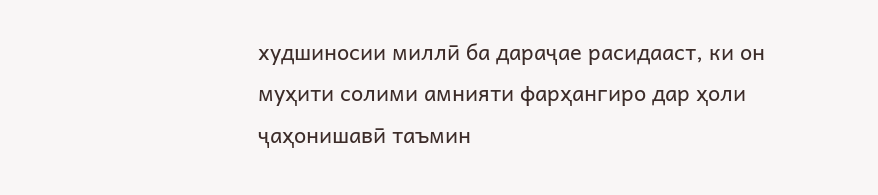худшиносии миллӣ ба дараҷае расидааст, ки он муҳити солими амнияти фарҳангиро дар ҳоли ҷаҳонишавӣ таъмин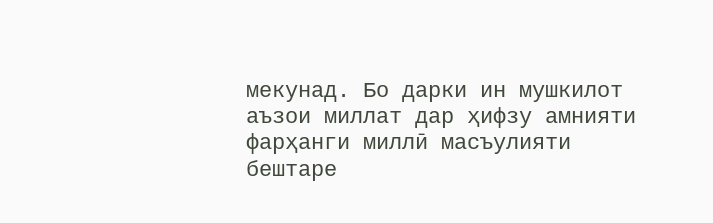мекунад. Бо дарки ин мушкилот аъзои миллат дар ҳифзу амнияти фарҳанги миллӣ масъулияти бештаре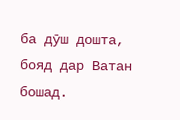ба дӯш дошта, бояд дар Ватан бошад.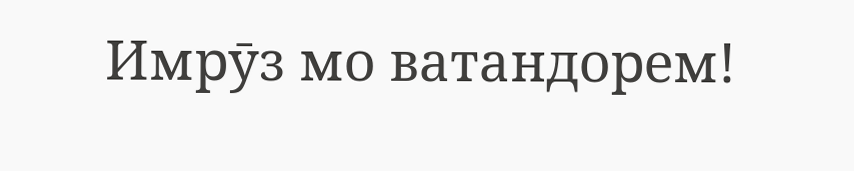Имрӯз мо ватандорем!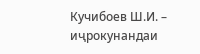Кучибоев Ш.И. – иҷрокунандаи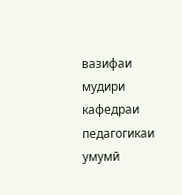вазифаи мудири кафедраи педагогикаи умумӣ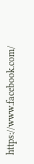https://www.facebook.com/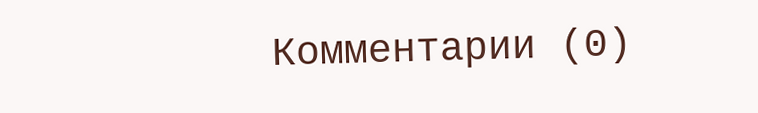Комментарии (0)